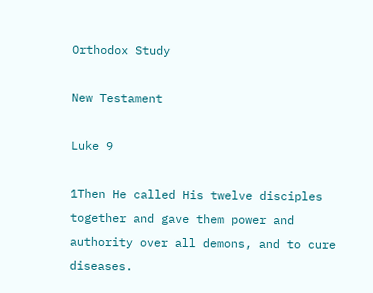Orthodox Study

New Testament

Luke 9

1Then He called His twelve disciples together and gave them power and authority over all demons, and to cure diseases.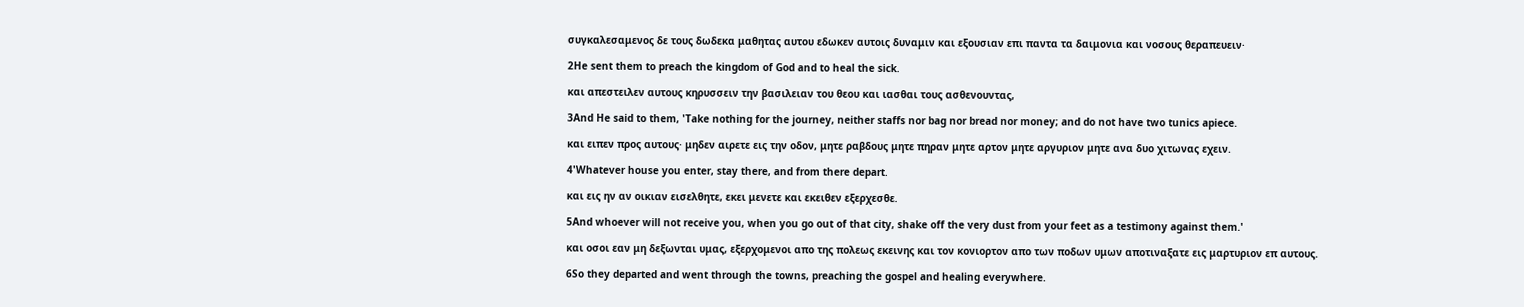συγκαλεσαμενος δε τους δωδεκα μαθητας αυτου εδωκεν αυτοις δυναμιν και εξουσιαν επι παντα τα δαιμονια και νοσους θεραπευειν·

2He sent them to preach the kingdom of God and to heal the sick.

και απεστειλεν αυτους κηρυσσειν την βασιλειαν του θεου και ιασθαι τους ασθενουντας,

3And He said to them, 'Take nothing for the journey, neither staffs nor bag nor bread nor money; and do not have two tunics apiece.

και ειπεν προς αυτους· μηδεν αιρετε εις την οδον, μητε ραβδους μητε πηραν μητε αρτον μητε αργυριον μητε ανα δυο χιτωνας εχειν.

4'Whatever house you enter, stay there, and from there depart.

και εις ην αν οικιαν εισελθητε, εκει μενετε και εκειθεν εξερχεσθε.

5And whoever will not receive you, when you go out of that city, shake off the very dust from your feet as a testimony against them.'

και οσοι εαν μη δεξωνται υμας, εξερχομενοι απο της πολεως εκεινης και τον κονιορτον απο των ποδων υμων αποτιναξατε εις μαρτυριον επ αυτους.

6So they departed and went through the towns, preaching the gospel and healing everywhere.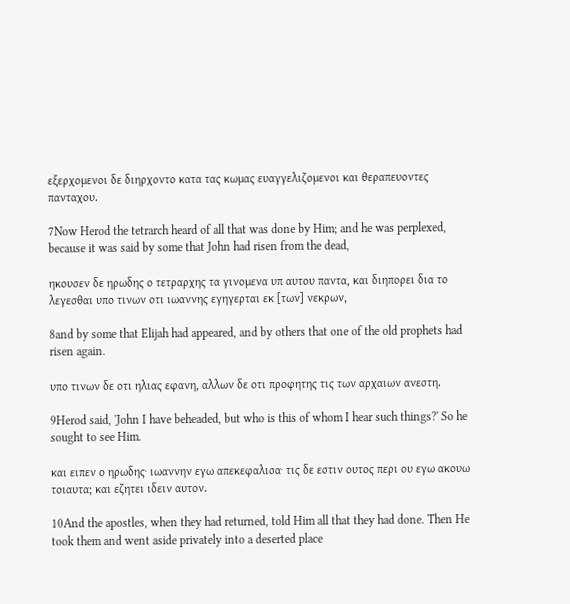εξερχομενοι δε διηρχοντο κατα τας κωμας ευαγγελιζομενοι και θεραπευοντες πανταχου.

7Now Herod the tetrarch heard of all that was done by Him; and he was perplexed, because it was said by some that John had risen from the dead,

ηκουσεν δε ηρωδης ο τετραρχης τα γινομενα υπ αυτου παντα, και διηπορει δια το λεγεσθαι υπο τινων οτι ιωαννης εγηγερται εκ [των] νεκρων,

8and by some that Elijah had appeared, and by others that one of the old prophets had risen again.

υπο τινων δε οτι ηλιας εφανη, αλλων δε οτι προφητης τις των αρχαιων ανεστη.

9Herod said, 'John I have beheaded, but who is this of whom I hear such things?' So he sought to see Him.

και ειπεν ο ηρωδης· ιωαννην εγω απεκεφαλισα· τις δε εστιν ουτος περι ου εγω ακουω τοιαυτα; και εζητει ιδειν αυτον.

10And the apostles, when they had returned, told Him all that they had done. Then He took them and went aside privately into a deserted place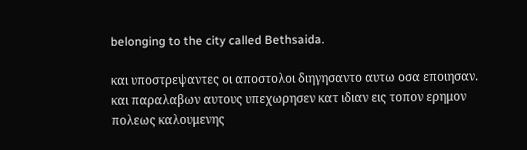belonging to the city called Bethsaida.

και υποστρεψαντες οι αποστολοι διηγησαντο αυτω οσα εποιησαν. και παραλαβων αυτους υπεχωρησεν κατ ιδιαν εις τοπον ερημον πολεως καλουμενης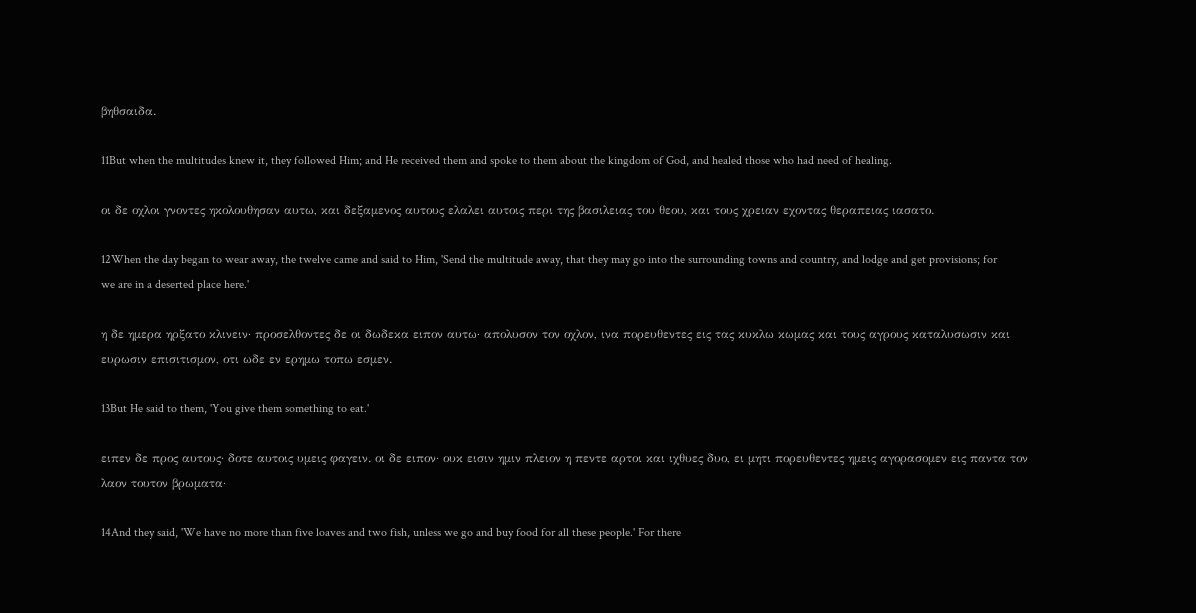βηθσαιδα.

11But when the multitudes knew it, they followed Him; and He received them and spoke to them about the kingdom of God, and healed those who had need of healing.

οι δε οχλοι γνοντες ηκολουθησαν αυτω, και δεξαμενος αυτους ελαλει αυτοις περι της βασιλειας του θεου, και τους χρειαν εχοντας θεραπειας ιασατο.

12When the day began to wear away, the twelve came and said to Him, 'Send the multitude away, that they may go into the surrounding towns and country, and lodge and get provisions; for we are in a deserted place here.'

η δε ημερα ηρξατο κλινειν· προσελθοντες δε οι δωδεκα ειπον αυτω· απολυσον τον οχλον, ινα πορευθεντες εις τας κυκλω κωμας και τους αγρους καταλυσωσιν και ευρωσιν επισιτισμον, οτι ωδε εν ερημω τοπω εσμεν.

13But He said to them, 'You give them something to eat.'

ειπεν δε προς αυτους· δοτε αυτοις υμεις φαγειν. οι δε ειπον· ουκ εισιν ημιν πλειον η πεντε αρτοι και ιχθυες δυο, ει μητι πορευθεντες ημεις αγορασομεν εις παντα τον λαον τουτον βρωματα·

14And they said, 'We have no more than five loaves and two fish, unless we go and buy food for all these people.' For there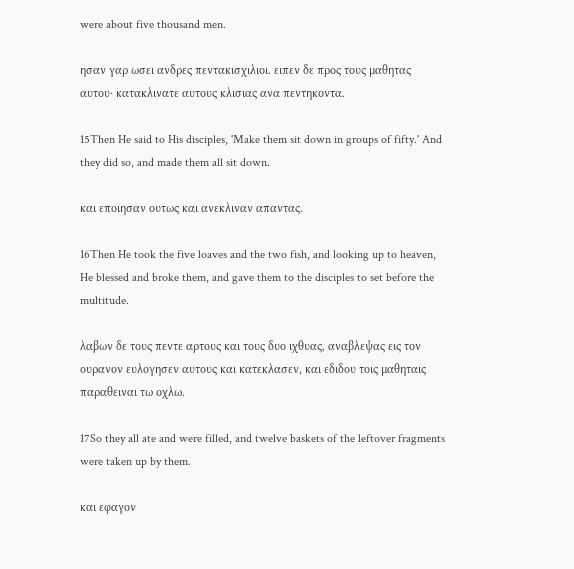were about five thousand men.

ησαν γαρ ωσει ανδρες πεντακισχιλιοι. ειπεν δε προς τους μαθητας αυτου· κατακλινατε αυτους κλισιας ανα πεντηκοντα.

15Then He said to His disciples, 'Make them sit down in groups of fifty.' And they did so, and made them all sit down.

και εποιησαν ουτως και ανεκλιναν απαντας.

16Then He took the five loaves and the two fish, and looking up to heaven, He blessed and broke them, and gave them to the disciples to set before the multitude.

λαβων δε τους πεντε αρτους και τους δυο ιχθυας, αναβλεψας εις τον ουρανον ευλογησεν αυτους και κατεκλασεν, και εδιδου τοις μαθηταις παραθειναι τω οχλω.

17So they all ate and were filled, and twelve baskets of the leftover fragments were taken up by them.

και εφαγον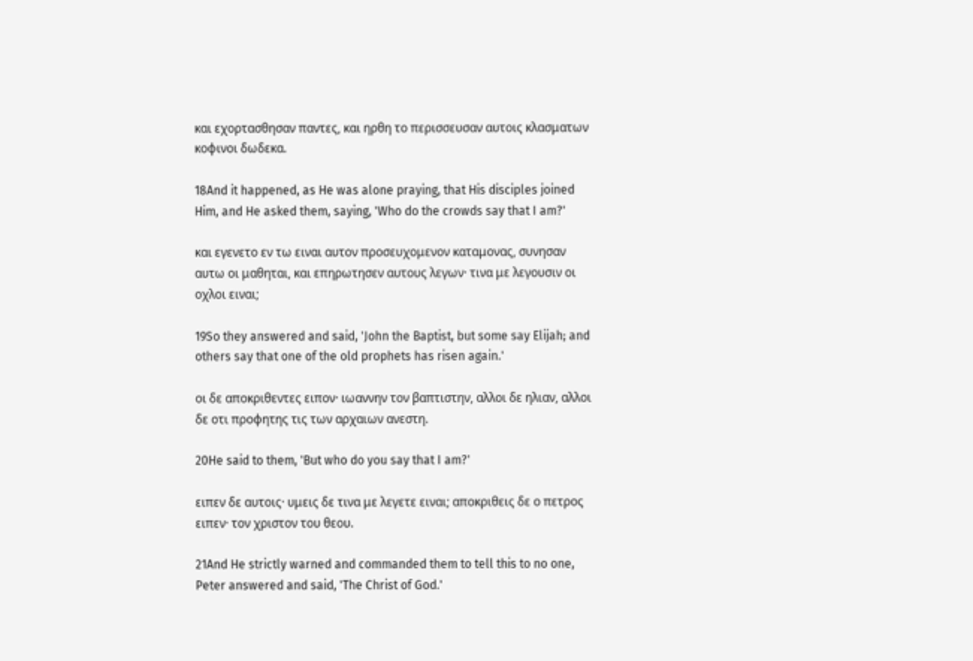και εχορτασθησαν παντες, και ηρθη το περισσευσαν αυτοις κλασματων κοφινοι δωδεκα.

18And it happened, as He was alone praying, that His disciples joined Him, and He asked them, saying, 'Who do the crowds say that I am?'

και εγενετο εν τω ειναι αυτον προσευχομενον καταμονας, συνησαν αυτω οι μαθηται, και επηρωτησεν αυτους λεγων· τινα με λεγουσιν οι οχλοι ειναι;

19So they answered and said, 'John the Baptist, but some say Elijah; and others say that one of the old prophets has risen again.'

οι δε αποκριθεντες ειπον· ιωαννην τον βαπτιστην, αλλοι δε ηλιαν, αλλοι δε οτι προφητης τις των αρχαιων ανεστη.

20He said to them, 'But who do you say that I am?'

ειπεν δε αυτοις· υμεις δε τινα με λεγετε ειναι; αποκριθεις δε ο πετρος ειπεν· τον χριστον του θεου.

21And He strictly warned and commanded them to tell this to no one, Peter answered and said, 'The Christ of God.'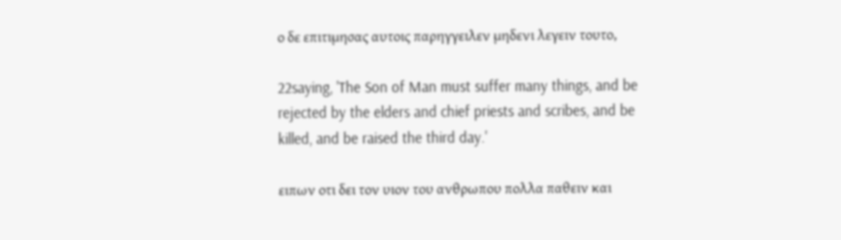ο δε επιτιμησας αυτοις παρηγγειλεν μηδενι λεγειν τουτο,

22saying, 'The Son of Man must suffer many things, and be rejected by the elders and chief priests and scribes, and be killed, and be raised the third day.'

ειπων οτι δει τον υιον του ανθρωπου πολλα παθειν και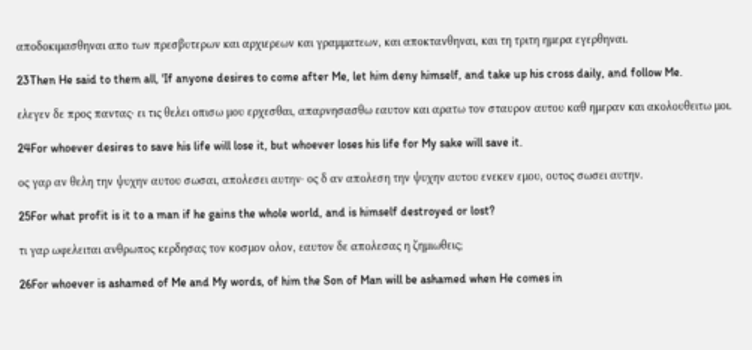αποδοκιμασθηναι απο των πρεσβυτερων και αρχιερεων και γραμματεων, και αποκτανθηναι, και τη τριτη ημερα εγερθηναι.

23Then He said to them all, 'If anyone desires to come after Me, let him deny himself, and take up his cross daily, and follow Me.

ελεγεν δε προς παντας· ει τις θελει οπισω μου ερχεσθαι, απαρνησασθω εαυτον και αρατω τον σταυρον αυτου καθ ημεραν και ακολουθειτω μοι.

24For whoever desires to save his life will lose it, but whoever loses his life for My sake will save it.

ος γαρ αν θελη την ψυχην αυτου σωσαι, απολεσει αυτην· ος δ αν απολεση την ψυχην αυτου ενεκεν εμου, ουτος σωσει αυτην.

25For what profit is it to a man if he gains the whole world, and is himself destroyed or lost?

τι γαρ ωφελειται ανθρωπος κερδησας τον κοσμον ολον, εαυτον δε απολεσας η ζημιωθεις;

26For whoever is ashamed of Me and My words, of him the Son of Man will be ashamed when He comes in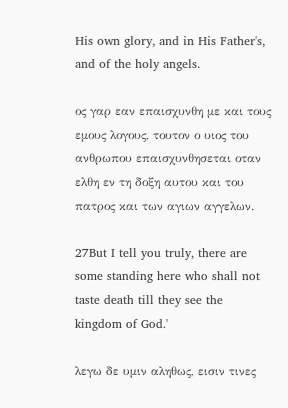His own glory, and in His Father's, and of the holy angels.

ος γαρ εαν επαισχυνθη με και τους εμους λογους, τουτον ο υιος του ανθρωπου επαισχυνθησεται οταν ελθη εν τη δοξη αυτου και του πατρος και των αγιων αγγελων.

27But I tell you truly, there are some standing here who shall not taste death till they see the kingdom of God.'

λεγω δε υμιν αληθως, εισιν τινες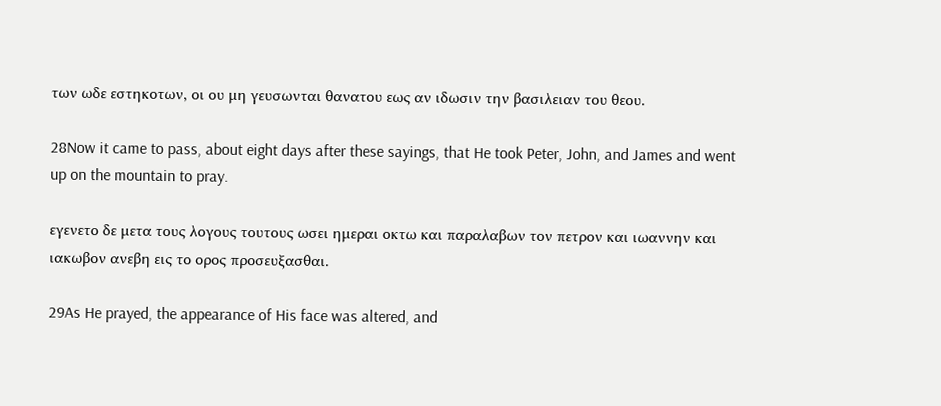των ωδε εστηκοτων, οι ου μη γευσωνται θανατου εως αν ιδωσιν την βασιλειαν του θεου.

28Now it came to pass, about eight days after these sayings, that He took Peter, John, and James and went up on the mountain to pray.

εγενετο δε μετα τους λογους τουτους ωσει ημεραι οκτω και παραλαβων τον πετρον και ιωαννην και ιακωβον ανεβη εις το ορος προσευξασθαι.

29As He prayed, the appearance of His face was altered, and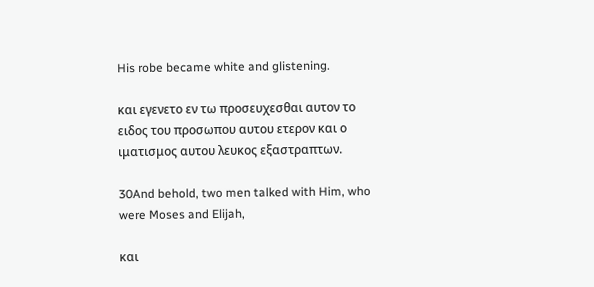His robe became white and glistening.

και εγενετο εν τω προσευχεσθαι αυτον το ειδος του προσωπου αυτου ετερον και ο ιματισμος αυτου λευκος εξαστραπτων.

30And behold, two men talked with Him, who were Moses and Elijah,

και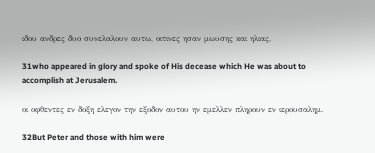ιδου ανδρες δυο συνελαλουν αυτω, οιτινες ησαν μωυσης και ηλιας,

31who appeared in glory and spoke of His decease which He was about to accomplish at Jerusalem.

οι οφθεντες εν δοξη ελεγον την εξοδον αυτου ην εμελλεν πληρουν εν ιερουσαλημ.

32But Peter and those with him were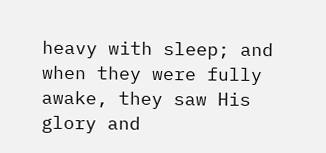heavy with sleep; and when they were fully awake, they saw His glory and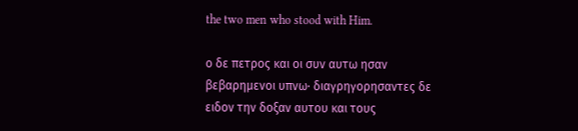the two men who stood with Him.

ο δε πετρος και οι συν αυτω ησαν βεβαρημενοι υπνω· διαγρηγορησαντες δε ειδον την δοξαν αυτου και τους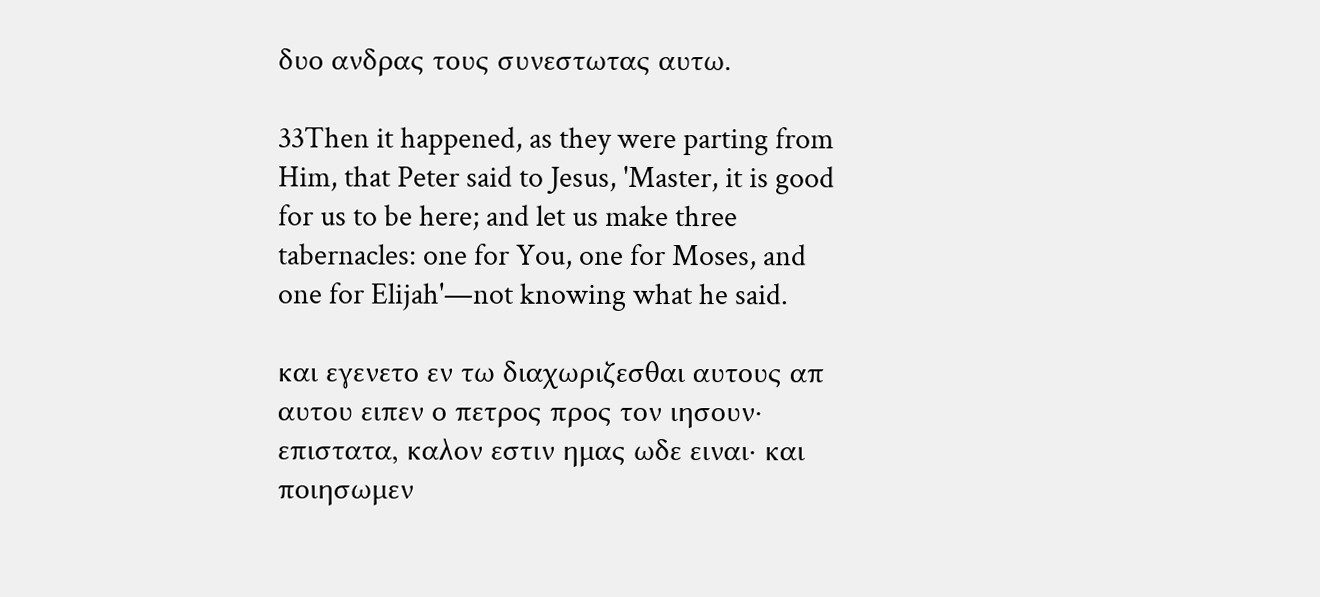δυο ανδρας τους συνεστωτας αυτω.

33Then it happened, as they were parting from Him, that Peter said to Jesus, 'Master, it is good for us to be here; and let us make three tabernacles: one for You, one for Moses, and one for Elijah'—not knowing what he said.

και εγενετο εν τω διαχωριζεσθαι αυτους απ αυτου ειπεν ο πετρος προς τον ιησουν· επιστατα, καλον εστιν ημας ωδε ειναι· και ποιησωμεν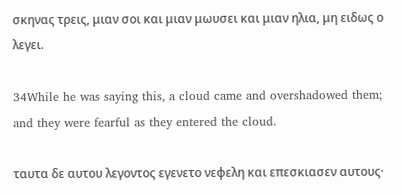σκηνας τρεις, μιαν σοι και μιαν μωυσει και μιαν ηλια, μη ειδως ο λεγει.

34While he was saying this, a cloud came and overshadowed them; and they were fearful as they entered the cloud.

ταυτα δε αυτου λεγοντος εγενετο νεφελη και επεσκιασεν αυτους·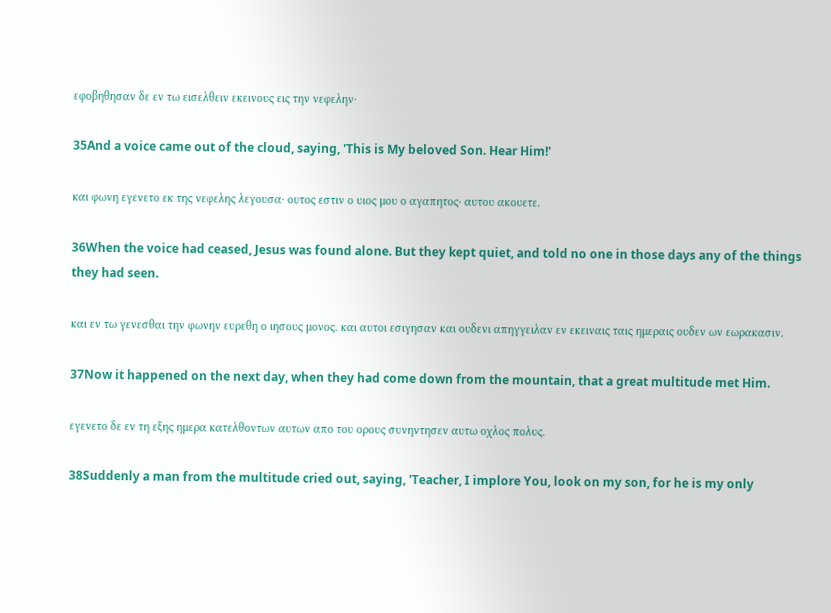εφοβηθησαν δε εν τω εισελθειν εκεινους εις την νεφελην·

35And a voice came out of the cloud, saying, 'This is My beloved Son. Hear Him!'

και φωνη εγενετο εκ της νεφελης λεγουσα· ουτος εστιν ο υιος μου ο αγαπητος· αυτου ακουετε.

36When the voice had ceased, Jesus was found alone. But they kept quiet, and told no one in those days any of the things they had seen.

και εν τω γενεσθαι την φωνην ευρεθη ο ιησους μονος. και αυτοι εσιγησαν και ουδενι απηγγειλαν εν εκειναις ταις ημεραις ουδεν ων εωρακασιν.

37Now it happened on the next day, when they had come down from the mountain, that a great multitude met Him.

εγενετο δε εν τη εξης ημερα κατελθοντων αυτων απο του ορους συνηντησεν αυτω οχλος πολυς.

38Suddenly a man from the multitude cried out, saying, 'Teacher, I implore You, look on my son, for he is my only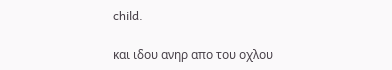child.

και ιδου ανηρ απο του οχλου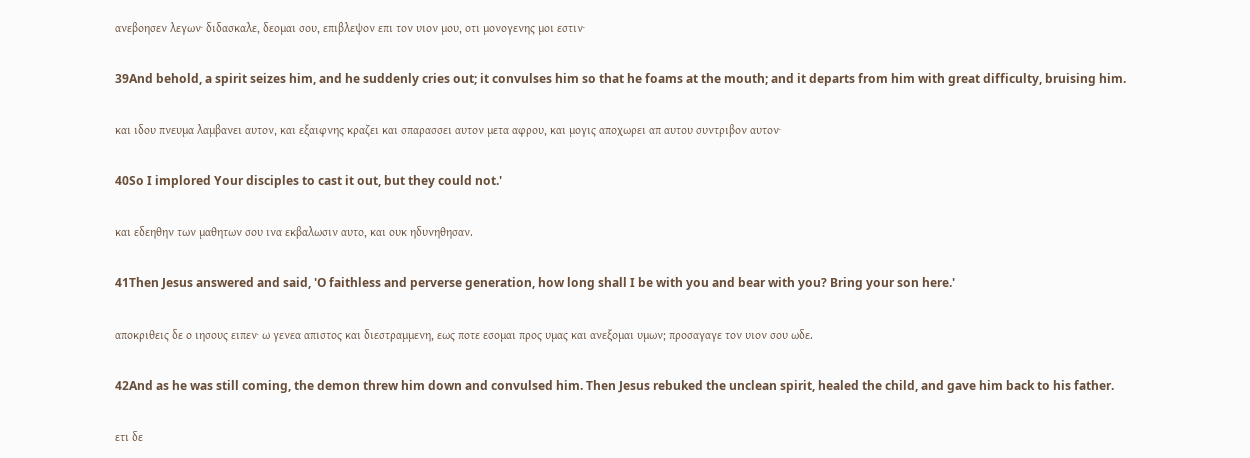ανεβοησεν λεγων· διδασκαλε, δεομαι σου, επιβλεψον επι τον υιον μου, οτι μονογενης μοι εστιν·

39And behold, a spirit seizes him, and he suddenly cries out; it convulses him so that he foams at the mouth; and it departs from him with great difficulty, bruising him.

και ιδου πνευμα λαμβανει αυτον, και εξαιφνης κραζει και σπαρασσει αυτον μετα αφρου, και μογις αποχωρει απ αυτου συντριβον αυτον·

40So I implored Your disciples to cast it out, but they could not.'

και εδεηθην των μαθητων σου ινα εκβαλωσιν αυτο, και ουκ ηδυνηθησαν.

41Then Jesus answered and said, 'O faithless and perverse generation, how long shall I be with you and bear with you? Bring your son here.'

αποκριθεις δε ο ιησους ειπεν· ω γενεα απιστος και διεστραμμενη, εως ποτε εσομαι προς υμας και ανεξομαι υμων; προσαγαγε τον υιον σου ωδε.

42And as he was still coming, the demon threw him down and convulsed him. Then Jesus rebuked the unclean spirit, healed the child, and gave him back to his father.

ετι δε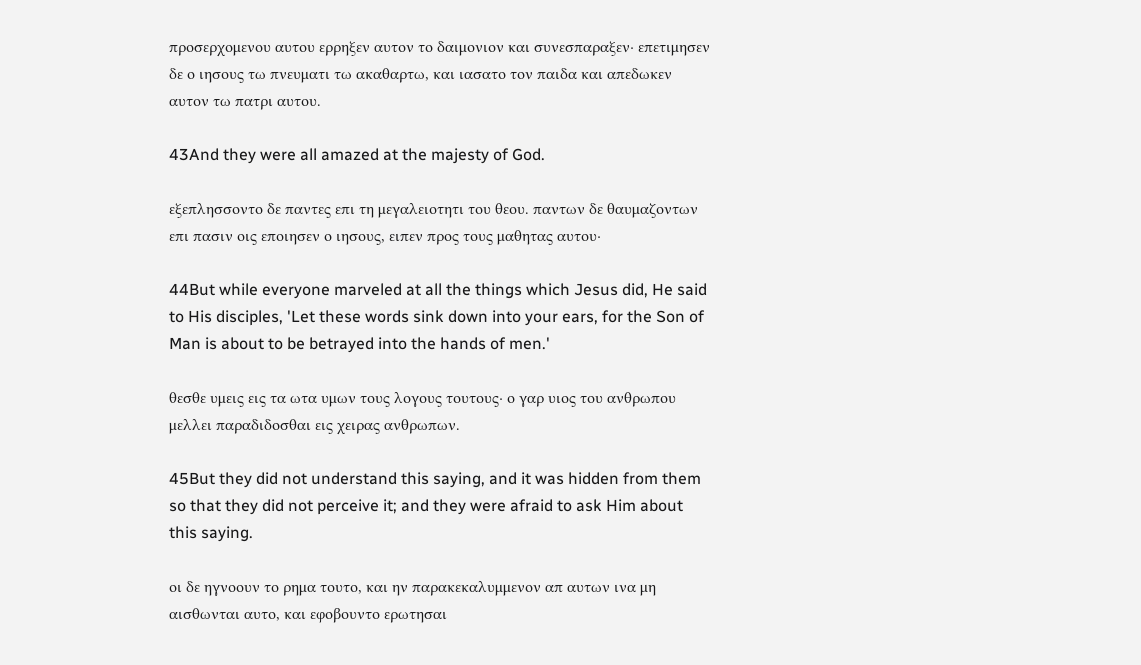προσερχομενου αυτου ερρηξεν αυτον το δαιμονιον και συνεσπαραξεν· επετιμησεν δε ο ιησους τω πνευματι τω ακαθαρτω, και ιασατο τον παιδα και απεδωκεν αυτον τω πατρι αυτου.

43And they were all amazed at the majesty of God.

εξεπλησσοντο δε παντες επι τη μεγαλειοτητι του θεου. παντων δε θαυμαζοντων επι πασιν οις εποιησεν ο ιησους, ειπεν προς τους μαθητας αυτου·

44But while everyone marveled at all the things which Jesus did, He said to His disciples, 'Let these words sink down into your ears, for the Son of Man is about to be betrayed into the hands of men.'

θεσθε υμεις εις τα ωτα υμων τους λογους τουτους· ο γαρ υιος του ανθρωπου μελλει παραδιδοσθαι εις χειρας ανθρωπων.

45But they did not understand this saying, and it was hidden from them so that they did not perceive it; and they were afraid to ask Him about this saying.

οι δε ηγνοουν το ρημα τουτο, και ην παρακεκαλυμμενον απ αυτων ινα μη αισθωνται αυτο, και εφοβουντο ερωτησαι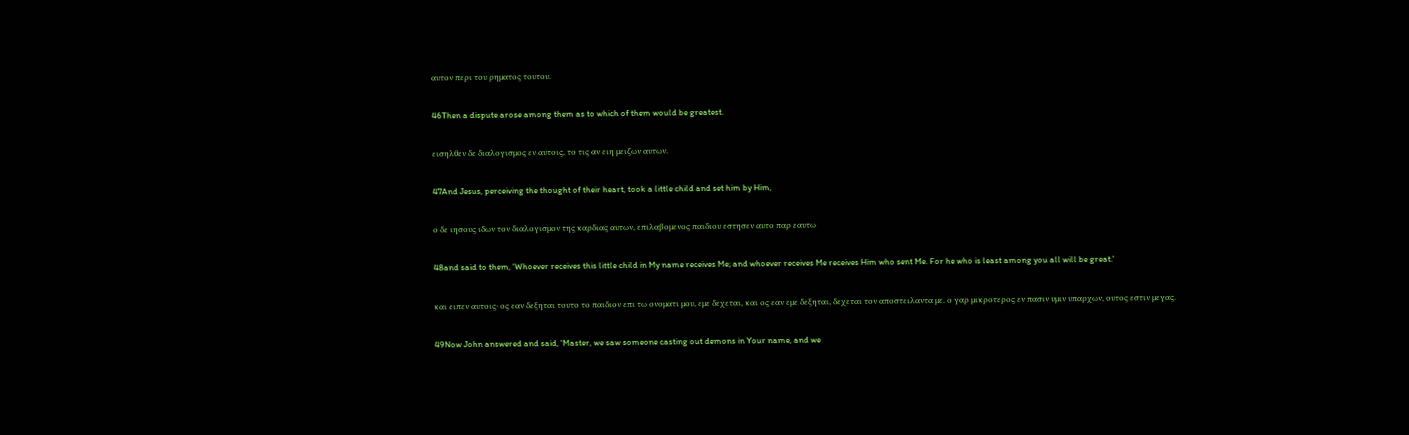αυτον περι του ρηματος τουτου.

46Then a dispute arose among them as to which of them would be greatest.

εισηλθεν δε διαλογισμος εν αυτοις, το τις αν ειη μειζων αυτων.

47And Jesus, perceiving the thought of their heart, took a little child and set him by Him,

ο δε ιησους ιδων τον διαλογισμον της καρδιας αυτων, επιλαβομενος παιδιου εστησεν αυτο παρ εαυτω

48and said to them, 'Whoever receives this little child in My name receives Me; and whoever receives Me receives Him who sent Me. For he who is least among you all will be great.'

και ειπεν αυτοις· ος εαν δεξηται τουτο το παιδιον επι τω ονοματι μου, εμε δεχεται, και ος εαν εμε δεξηται, δεχεται τον αποστειλαντα με. ο γαρ μικροτερος εν πασιν υμιν υπαρχων, ουτος εστιν μεγας.

49Now John answered and said, 'Master, we saw someone casting out demons in Your name, and we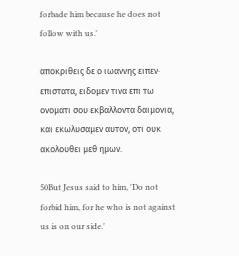forbade him because he does not follow with us.'

αποκριθεις δε ο ιωαννης ειπεν· επιστατα, ειδομεν τινα επι τω ονοματι σου εκβαλλοντα δαιμονια, και εκωλυσαμεν αυτον, οτι ουκ ακολουθει μεθ ημων.

50But Jesus said to him, 'Do not forbid him, for he who is not against us is on our side.'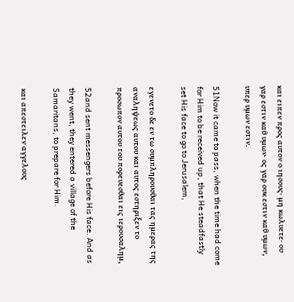και ειπεν προς αυτον ο ιησους· μη κωλυετε· ου γαρ εστιν καθ υμων· ος γαρ ουκ εστιν καθ υμων, υπερ υμων εστιν.

51Now it came to pass, when the time had come for Him to be received up, that He steadfastly set His face to go to Jerusalem,

εγενετο δε εν τω συμπληρουσθαι τας ημερας της αναληψεως αυτου και αυτος εστηριξεν το προσωπον αυτου του πορευεσθαι εις ιερουσαλημ,

52and sent messengers before His face. And as they went, they entered a village of the Samaritans, to prepare for Him.

και απεστειλεν αγγελους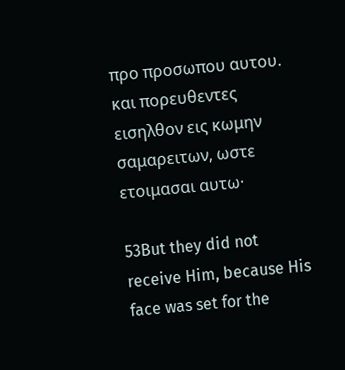προ προσωπου αυτου. και πορευθεντες εισηλθον εις κωμην σαμαρειτων, ωστε ετοιμασαι αυτω·

53But they did not receive Him, because His face was set for the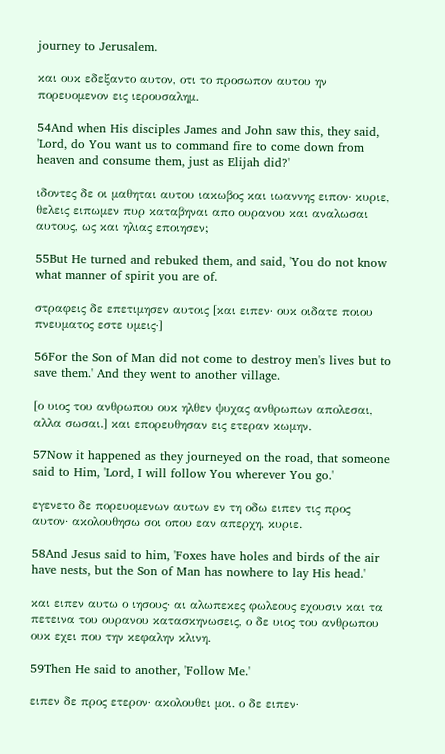journey to Jerusalem.

και ουκ εδεξαντο αυτον, οτι το προσωπον αυτου ην πορευομενον εις ιερουσαλημ.

54And when His disciples James and John saw this, they said, 'Lord, do You want us to command fire to come down from heaven and consume them, just as Elijah did?'

ιδοντες δε οι μαθηται αυτου ιακωβος και ιωαννης ειπον· κυριε, θελεις ειπωμεν πυρ καταβηναι απο ουρανου και αναλωσαι αυτους, ως και ηλιας εποιησεν;

55But He turned and rebuked them, and said, 'You do not know what manner of spirit you are of.

στραφεις δε επετιμησεν αυτοις [και ειπεν· ουκ οιδατε ποιου πνευματος εστε υμεις·]

56For the Son of Man did not come to destroy men's lives but to save them.' And they went to another village.

[ο υιος του ανθρωπου ουκ ηλθεν ψυχας ανθρωπων απολεσαι, αλλα σωσαι.] και επορευθησαν εις ετεραν κωμην.

57Now it happened as they journeyed on the road, that someone said to Him, 'Lord, I will follow You wherever You go.'

εγενετο δε πορευομενων αυτων εν τη οδω ειπεν τις προς αυτον· ακολουθησω σοι οπου εαν απερχη, κυριε.

58And Jesus said to him, 'Foxes have holes and birds of the air have nests, but the Son of Man has nowhere to lay His head.'

και ειπεν αυτω ο ιησους· αι αλωπεκες φωλεους εχουσιν και τα πετεινα του ουρανου κατασκηνωσεις, ο δε υιος του ανθρωπου ουκ εχει που την κεφαλην κλινη.

59Then He said to another, 'Follow Me.'

ειπεν δε προς ετερον· ακολουθει μοι. ο δε ειπεν·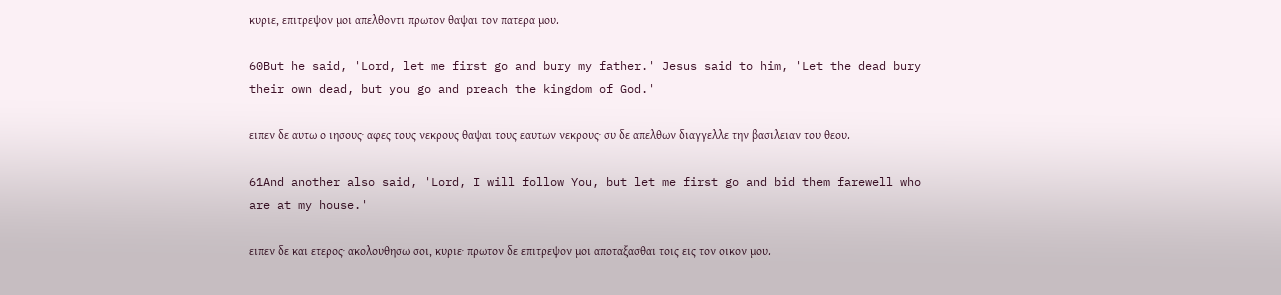κυριε, επιτρεψον μοι απελθοντι πρωτον θαψαι τον πατερα μου.

60But he said, 'Lord, let me first go and bury my father.' Jesus said to him, 'Let the dead bury their own dead, but you go and preach the kingdom of God.'

ειπεν δε αυτω ο ιησους· αφες τους νεκρους θαψαι τους εαυτων νεκρους· συ δε απελθων διαγγελλε την βασιλειαν του θεου.

61And another also said, 'Lord, I will follow You, but let me first go and bid them farewell who are at my house.'

ειπεν δε και ετερος· ακολουθησω σοι, κυριε· πρωτον δε επιτρεψον μοι αποταξασθαι τοις εις τον οικον μου.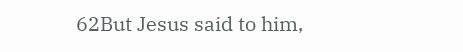62But Jesus said to him,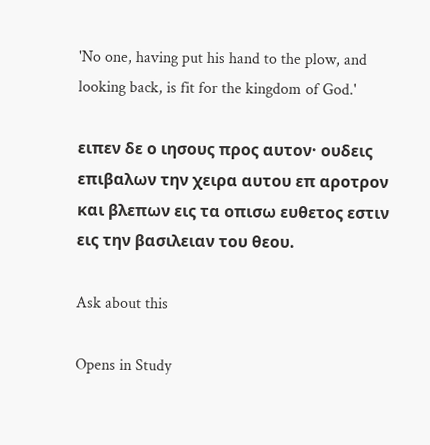'No one, having put his hand to the plow, and looking back, is fit for the kingdom of God.'

ειπεν δε ο ιησους προς αυτον· ουδεις επιβαλων την χειρα αυτου επ αροτρον και βλεπων εις τα οπισω ευθετος εστιν εις την βασιλειαν του θεου.

Ask about this

Opens in Study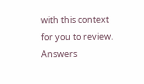with this context for you to review. Answers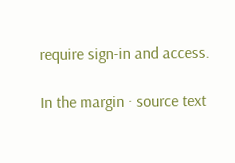require sign-in and access.

In the margin · source text